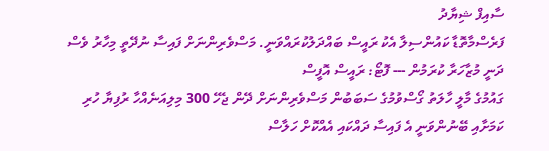ސާއިފް ޝިޔާދު
ފަރެސްމާތޮޑާ ކައުންސިލާ އެކު ރައީސް ބައްދަލުކުރައްވަނީ. މަސްވެރިންނަށް ފައިސާ ނުދޭތީ މިހާރު ވެސް ދަނީ މުޒާހަރާ ކުރަމުން --- ފޮޓޯ: ރައީސް އޮފީސް
ގައުމުގެ މާލީ ހާލަތު ގޯސްވުމުގެ ސަބަބުން މަސްވެރިންނަށް ދޭން ޖެހޭ 300 މިލިއަނެއްހާ ރުފިޔާ ހުރި ކަމަށާއި ބޭނުންވަނީ އެ ފައިސާ ދައްކައި އެއްކޮށް ހަލާސް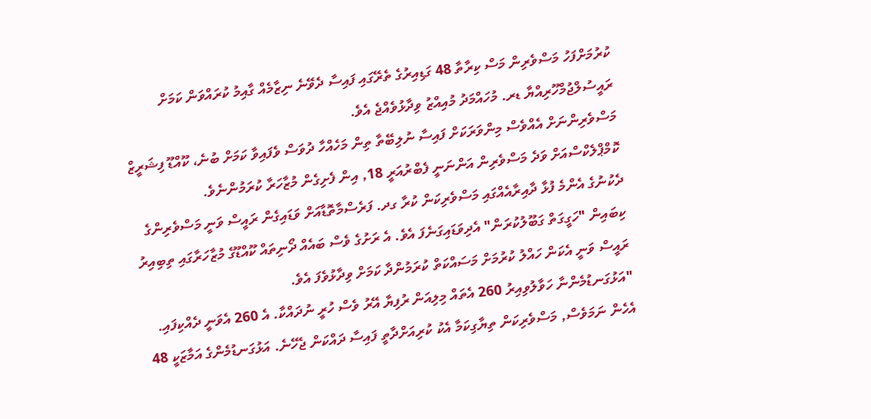ކުރުމަށްފަހު މަސްވެރިން މަސް ކިރާތާ 48 ގަޑިއިރުގެ ތެރޭގައި ފައިސާ ދެވޭނެ ނިޒާމެއް ގާއިމު ކުރައްވަން ކަމަށް ރައީސުލްޖުމްހޫރިއްޔާ ޑރ. މުހައްމަދު މުއިއްޒު ވިދާޅުވެއްޖެ އެވެ.
މަސްވެރިންނަށް އެއްވެސް މިންވަރަކަށް ފައިސާ ނުލިބޭތާ ތިން މަހެއްހާ ދުވަސް ވެފައިވާ ކަމަށް ބުނެ، ކޫއްޑޫ ފިޝަރީޒް ކޮމްޕްލެކްސްއަށް ވަދެ މަސްވެރިން އަންނަނީ ފެބްރުއަރީ 18, އިން ފެށިގެން މުޒާހަރާ ކުރަމުންނެވެ.
ދެކުނުގެ އެންމެ ފުޅާ ދާއިރާއެއްގައި މަސްވެރިކަން ކުރާ ގދ. ފަރެސްމާތޮޑާއަށް ވަޑައިގެން ރައީސް ވަނީ މަސްވެރިންގެ ކިބައިން "ހަގީގަތް ގަބޫލުކުރަން" އެދިވަޑައިގަނެފަ އެވެ. އެ ރަށުގެ ވެސް ބައެއް ދޯނިތައް ކޫއްޑޫގެ މުޒާހަރާގައި ތިބިއިރު ރައީސް ވަނީ އެކަން ހައްލު ކުރުމަށް މަސައްކަތް ކުރަމުންދާ ކަމަށް ވިދާޅުވެފަ އެވެ.
"އަޅުގަނޑުމެންނާ ހަވާލުވިއިރު 260 އެތައް މިލިއަން ރުފިޔާ އޭރު ވެސް ހުރީ ނުދައްކާ. އެ 260 އެވަނީ ދެއްކިފައި. އެހެން ނަމަވެސް, މަސްވެރިކަން ތިޔާގިކަމާ އެކު ކުރިއަށްދާތީ ފައިސާ ދައްކަން ޖެހޭނެ. އަޅުގަނޑުމެންގެ އަމާޒަކީ 48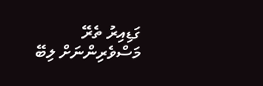ގަޑިއިރު ތެރޭ މަސްވެރިންނަށް ލިބޭ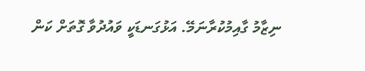ނިޒާމު ގާއިމުކުރާނަމޭ. އަޅުގަނޑަކީ ވައުދުވާ ގޮތަށް ކަން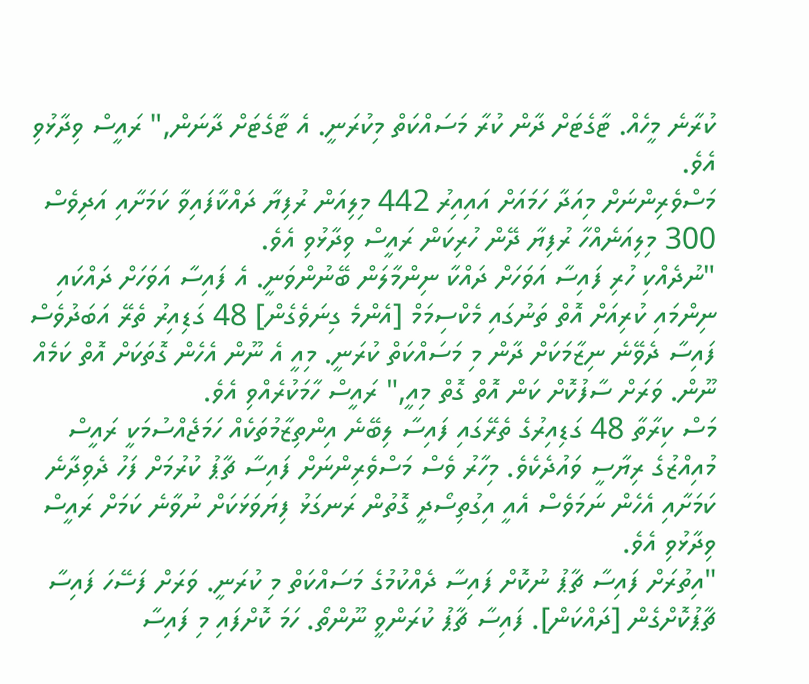ކުރާނެ މީހެއް. ޓާގެޓަށް ދާން ކުރާ މަސައްކަތް މިކުރަނީ. އެ ޓާގެޓަށް ދާނަން," ރައީސް ވިދާޅުވި އެވެ.
މަސްވެރިންނަށް މިއަދާ ހަމައަށް އައިއިރު 442 މިލިއަން ރުފިޔާ ދައްކާފައިވާ ކަމަށާއި އަދިވެސް 300 މިލިއަނެއްހާ ރުފިޔާ ދޭން ހުރިކަން ރައީސް ވިދާޅުވި އެވެ.
"ނުދެއްކި ހުރި ފައިސާ އަވަހަށް ދައްކާ ނިންމާލަން ބޭނުންވަނީ. އެ ފައިސާ އަވަހަށް ދައްކައި ނިންމައި ކުރިއަށް އޮތް ތަނުގައި މެކްސިމަމް [އެންމެ ގިނަވެގެން] 48 ގަޑިއިރު ތެރޭ އަބަދުވެސް ފައިސާ ދެވޭނެ ނިޒާމަކަށް ދާން މި މަސައްކަތް ކުރަނީ. މިއީ އެ ނޫން އެހެން ގޮތަކަށް އޮތް ކަމެއް ނޫން. ވަރަށް ސާފުކޮށް ކަން އޮތް ގޮތް މިއީ," ރައީސް ހާމަކުރެއްވި އެވެ.
މަސް ކިރާތާ 48 ގަޑިއިރުގެ ތެރޭގައި ފައިސާ ލިބޭނެ އިންތިޒާމުތަކެއް ހަމަޖެއްސުމަކީ ރައީސް މުއިއްޒުގެ ރިޔާސީ ވައުދެކެވެ. މިހާރު ވެސް މަސްވެރިންނަށް ފައިސާ ޗާޕު ކުރުމަށް ފަހު ދެވިދާނެ ކަމަށާއި އެހެން ނަމަވެސް އެއީ އިގުތިސޯދީ ގޮތުން ރަނގަޅު ފިޔަވަޅަކަށް ނުވާނެ ކަމަށް ރައީސް ވިދާޅުވި އެވެ.
"އިތުރަށް ފައިސާ ޗާޕު ނުކޮށް ފައިސާ ދެއްކުމުގެ މަސައްކަތް މި ކުރަނީ. ވަރަށް ފަސޭހަ ފައިސާ ޗާޕުކޮށްގެން [ދައްކަން]. ފައިސާ ޗާޕު ކުރަންވީ ނޫންތޯ. ހަމަ ކޮށްފައި މި ފައިސާ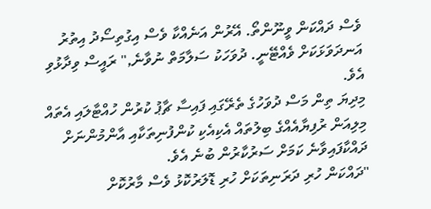ވެސް ދައްކަން ވީނޫންތޯ. އޭރުން އަނެއްކާ ވެސް އިގުތިސޯދު އިތުރު އަނދަވަޅަކަށް ވެއްޓޭނީ. ދުވަހަކު ސަލާމަތް ނުވާނެ," ރައީސް ވިދާޅުވި އެވެ.
މިދިޔަ ތިން މަސް ދުވަހުގެ ތެރޭގައި ފައިސާ ޗާޕު ކުރުން ހުއްޓާލައި އެތައް މިލިއަން ރުފިޔާއެއްގެ ބިލުތައް އެކިއެކި ކުންފުނިތަކާއި އާންމުންނަށް ދައްކާފައިވާނެ ކަމަށް ސަރުކާރުން ބުނެ އެވެ.
"ދައްކަން ހުރި ދަރަނިތަކަށް ހުރި ޑޮލަރުކޮޅު ވެސް މާރުކޮށް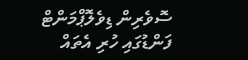ސޮވެރިން ޑިވެލޮޕްމަންޓް ފަންޑުގައި ހުރި އެތައް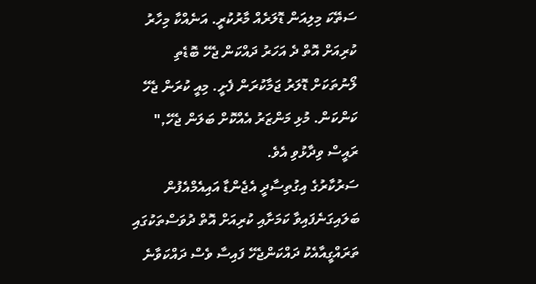ސަތޭކަ މިލިއަން ޑޮލަރެއް މާރުކުރީ. އަނެއްކާ މިހާރު ކުރިއަށް އޮތް ދެ އަހަރު ދައްކަން ޖެހޭ ބޮޑެތި ލޯނުތަކަށް ޑޮލަރު ޖަމާކުރަން ފެށީ. މިއީ ކުރަން ޖެހޭ ކަންކަން. މުޅި މަންޒަރު އެއްކޮށް ބަލަން ޖެހޭ," ރައީސް ވިދާޅުވި އެވެ.
ސަރުކާރުގެ އިގުތިސާދީ އެޖެންޑާ އައިއެމްއެފުން ބަލައިގަނެފައިވާ ކަމަށާއި ކުރިއަށް އޮތް ދުވަސްތަކުގައި ތަރައްގީއާއެކު ދައްކަންޖެހޭ ފައިސާ ވެސް ދައްކަވާނެ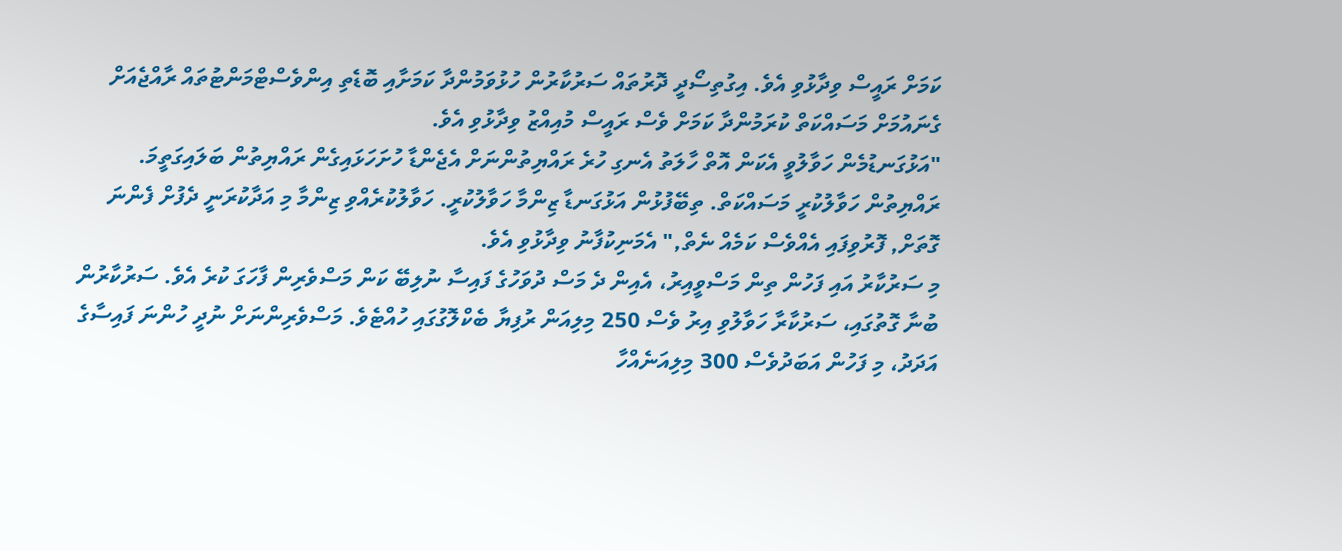ކަމަށް ރައީސް ވިދާޅުވި އެވެ. އިގުތިސޯދީ ދޮރުތައް ސަރުކާރުން ހުޅުވަމުންދާ ކަމަށާއި ބޮޑެތި އިންވެސްޓްމަންޓުތައް ރާއްޖެއަށް ގެނައުމަށް މަސައްކަތް ކުރަމުންދާ ކަމަށް ވެސް ރައީސް މުއިއްޒު ވިދާޅުވި އެވެ.
"އަޅުގަނޑުމެން ހަވާލުވީ އެކަން އޮތް ހާލަތު އެނގި ހުރެ ރައްޔިތުންނަށް އެޖެންޑާ ހުށަހަޅައިގެން ރައްޔިތުން ބަލައިގަތީމަ. ރައްޔިތުން ހަވާލުކުރީ މަސައްކަތް. ތިބޭފުޅުން އަޅުގަނޑާ ޒިންމާ ހަވާލުކުރީ. ހަވާލުކުރެއްވި ޒިންމާ މި އަދާކުރަނީ ދެފުށް ފެންނަ ގޮތަށް, ފޮރުވިފައި އެއްވެސް ކަމެއް ނެތް," އެމަނިކުފާނު ވިދާޅުވި އެވެ.
މި ސަރުކާރު އައި ފަހުން ތިން މަސްވީއިރު، އެއިން ދެ މަސް ދުވަހުގެ ފައިސާ ނުލިބޭ ކަން މަސްވެރިން ފާހަގަ ކުރެ އެވެ. ސަރުކާރުން ބުނާ ގޮތުގައި، ސަރުކާރާ ހަވާލުވި އިރު ވެސް 250 މިލިއަން ރުފިޔާ ބެކްލޮގުގައި ހުއްޓެވެ. މަސްވެރިންނަށް ނުދީ ހުންނަ ފައިސާގެ އަދަދު، މި ފަހުން އަބަދުވެސް 300 މިލިއަނެއްހާ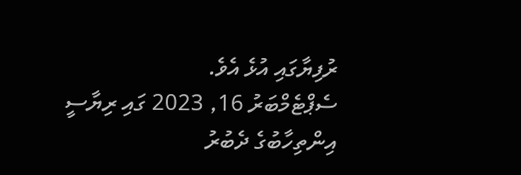ރުފިޔާގައި އުޅެ އެވެ.
ސެޕްޓެމްބަރު 16, 2023 ގައި ރިޔާސީ އިންތިހާބުގެ ދެބުރު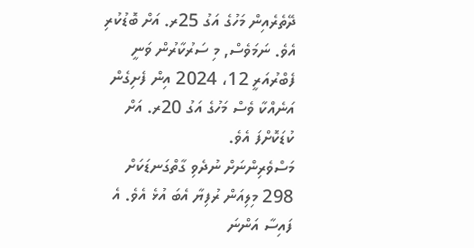ދޭތެރެއިން މަހުގެ އަގު 25ރ. އަށް ބޮޑުކުރި އެވެ. ނަމަވެސް, މި ސަރުކާރުން ވަނީ ފެބްރުއަރީ 12، 2024 އިން ފެށިގެން އަނެއްކާ ވެސް މަހުގެ އަގު 20ރ. އަށް ކުޑަކޮށްފަ އެވެ.
މަސްވެރިންނަށް ނުދެވި ގާތްގަނޑަކަށް 298 މިލިއަން ރުފިޔާ އެބަ އުޅެ އެވެ. އެ ފައިސާ އަންނަ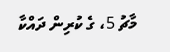މާޗު 5، ގެ ކުރިން ދައްކާ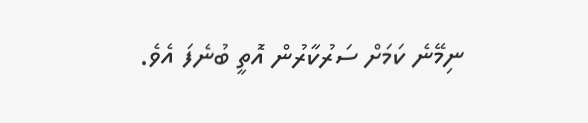ނިމޭނެ ކަމަށް ސަރުކާރުން އޮތީ ބުނެފަ އެވެ.